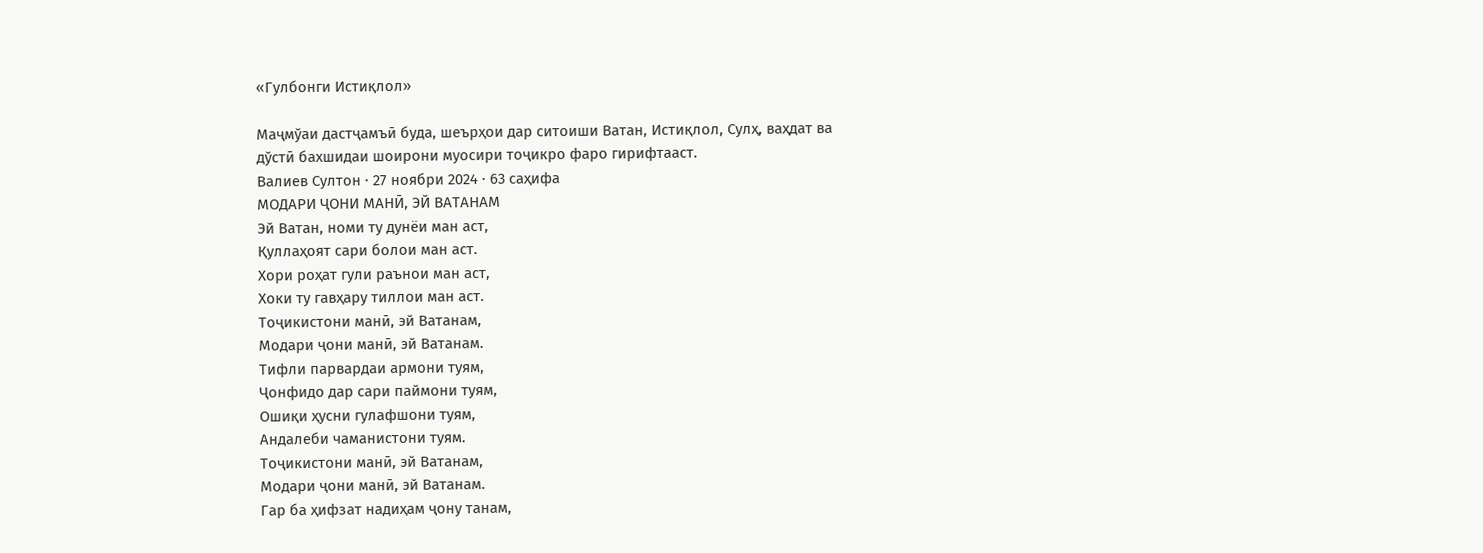«Гулбонги Истиқлол»

Маҷмўаи дастҷамъӣ буда, шеърҳои дар ситоиши Ватан, Истиқлол, Сулҳ, ваҳдат ва дўстӣ бахшидаи шоирони муосири тоҷикро фаро гирифтааст.
Валиев Султон · 27 ноябри 2024 · 63 саҳифа
МОДАРИ ҶОНИ МАНӢ, ЭЙ ВАТАНАМ
Эй Ватан, номи ту дунёи ман аст,
Қуллаҳоят сари болои ман аст.
Хори роҳат гули раънои ман аст,
Хоки ту гавҳару тиллои ман аст.
Тоҷикистони манӣ, эй Ватанам,
Модари ҷони манӣ, эй Ватанам.
Тифли парвардаи армони туям,
Ҷонфидо дар сари паймони туям,
Ошиқи ҳусни гулафшони туям,
Андалеби чаманистони туям.
Тоҷикистони манӣ, эй Ватанам,
Модари ҷони манӣ, эй Ватанам.
Гар ба ҳифзат надиҳам ҷону танам,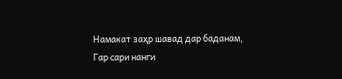Намакат заҳр шавад дар баданам,
Гар сари нанги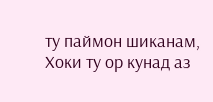ту паймон шиканам,
Хоки ту ор кунад аз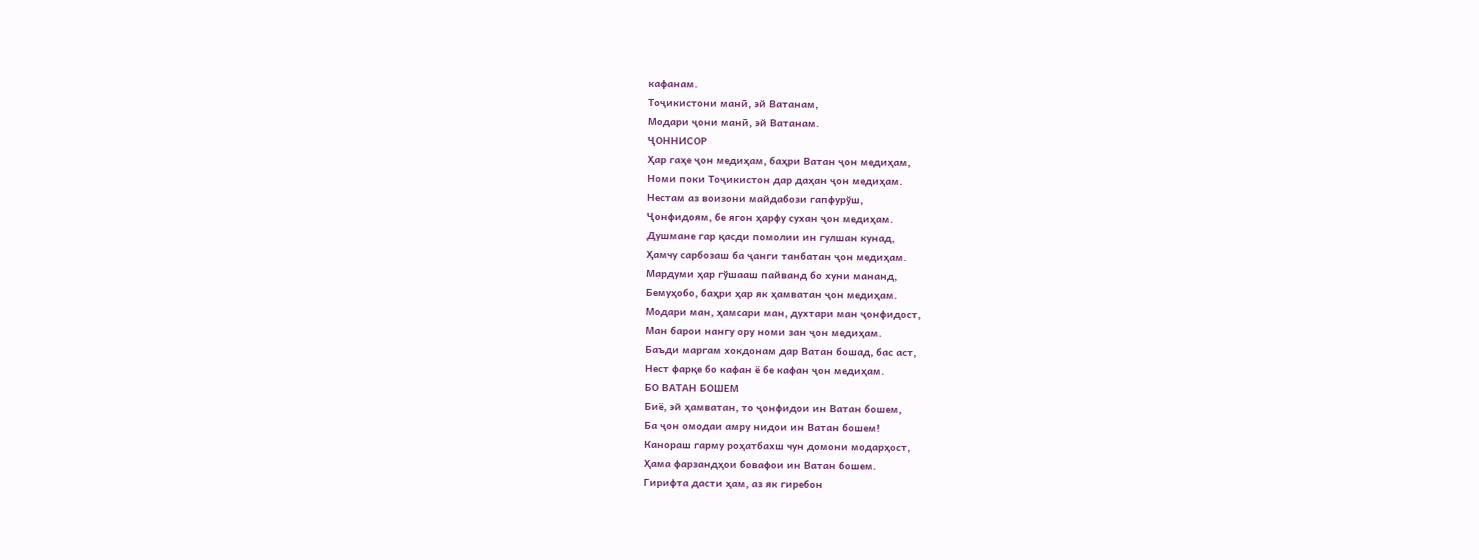кафанам.
Тоҷикистони манӣ, эй Ватанам,
Модари ҷони манӣ, эй Ватанам.
ҶОННИСОР
Ҳар гаҳе ҷон медиҳам, баҳри Ватан ҷон медиҳам,
Номи поки Тоҷикистон дар даҳан ҷон медиҳам.
Нестам аз воизони майдабози гапфурўш,
Ҷонфидоям, бе ягон ҳарфу сухан ҷон медиҳам.
Душмане гар қасди помолии ин гулшан кунад,
Ҳамчу сарбозаш ба ҷанги танбатан ҷон медиҳам.
Мардуми ҳар гўшааш пайванд бо хуни мананд,
Бемуҳобо, баҳри ҳар як ҳамватан ҷон медиҳам.
Модари ман, ҳамсари ман, духтари ман ҷонфидост,
Ман барои нангу ору номи зан ҷон медиҳам.
Баъди маргам хокдонам дар Ватан бошад, бас аст,
Нест фарқе бо кафан ё бе кафан ҷон медиҳам.
БО ВАТАН БОШЕМ
Биё, эй ҳамватан, то ҷонфидои ин Ватан бошем,
Ба ҷон омодаи амру нидои ин Ватан бошем!
Канораш гарму роҳатбахш чун домони модарҳост,
Ҳама фарзандҳои бовафои ин Ватан бошем.
Гирифта дасти ҳам, аз як гиребон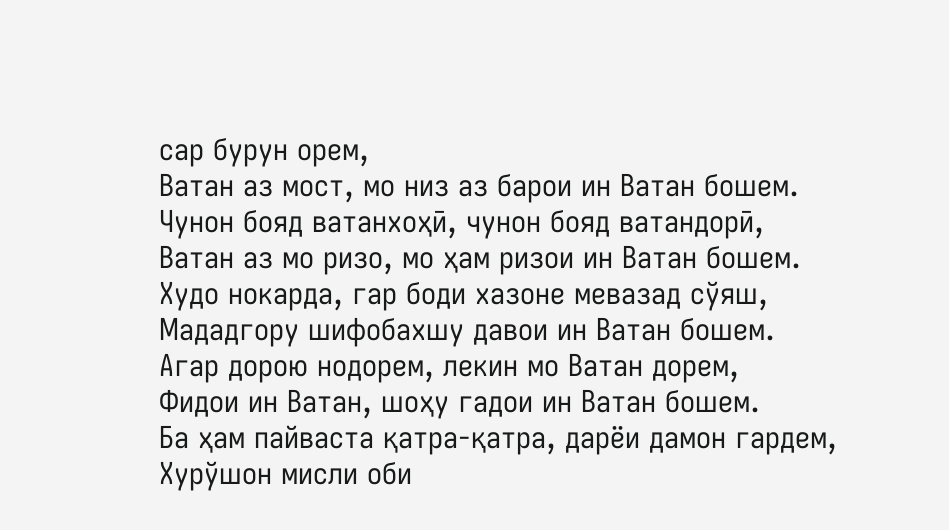сар бурун орем,
Ватан аз мост, мо низ аз барои ин Ватан бошем.
Чунон бояд ватанхоҳӣ, чунон бояд ватандорӣ,
Ватан аз мо ризо, мо ҳам ризои ин Ватан бошем.
Худо нокарда, гар боди хазоне мевазад сўяш,
Мададгору шифобахшу давои ин Ватан бошем.
Агар дорою нодорем, лекин мо Ватан дорем,
Фидои ин Ватан, шоҳу гадои ин Ватан бошем.
Ба ҳам пайваста қатра-қатра, дарёи дамон гардем,
Хурўшон мисли оби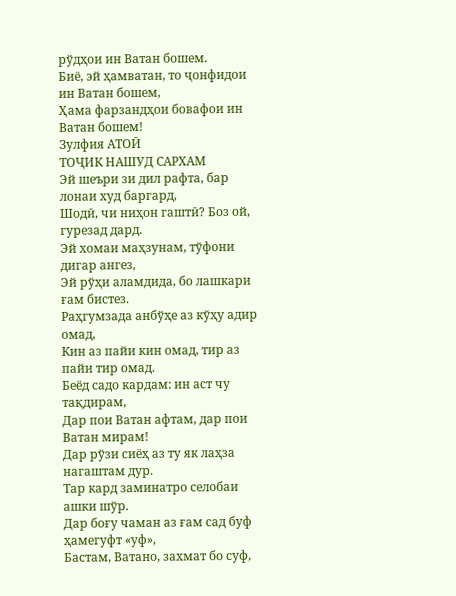рўдҳои ин Ватан бошем.
Биё, эй ҳамватан, то ҷонфидои ин Ватан бошем,
Ҳама фарзандҳои бовафои ин Ватан бошем!
Зулфия АТОӢ
ТОҶИК НАШУД САРХАМ
Эй шеъри зи дил рафта, бар лонаи худ баргард,
Шодӣ, чи ниҳон гаштӣ? Боз ой, гурезад дард.
Эй хомаи маҳзунам, тўфони дигар ангез,
Эй рўҳи аламдида, бо лашкари ғам бистез.
Раҳгумзада анбўҳе аз кўҳу адир омад,
Кин аз пайи кин омад, тир аз пайи тир омад.
Беёд садо кардам: ин аст чу тақдирам,
Дар пои Ватан афтам, дар пои Ватан мирам!
Дар рўзи сиёҳ аз ту як лаҳза нагаштам дур.
Тар кард заминатро селобаи ашки шўр.
Дар боғу чаман аз ғам сад буф ҳамегуфт «уф»,
Бастам, Ватано, захмат бо суф,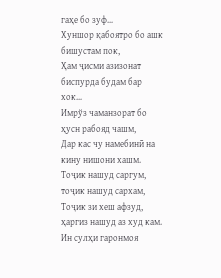гаҳе бо зуф…
Хуншор қабоятро бо ашк бишустам пок,
Ҳам ҷисми азизонат биспурда будам бар хок…
Имрўз чаманзорат бо ҳусн рабояд чашм,
Дар кас чу намебинӣ на кину нишони хашм.
Тоҷик нашуд саргум, тоҷик нашуд сархам,
Тоҷик зи хеш афзуд, ҳаргиз нашуд аз худ кам.
Ин сулҳи гаронмоя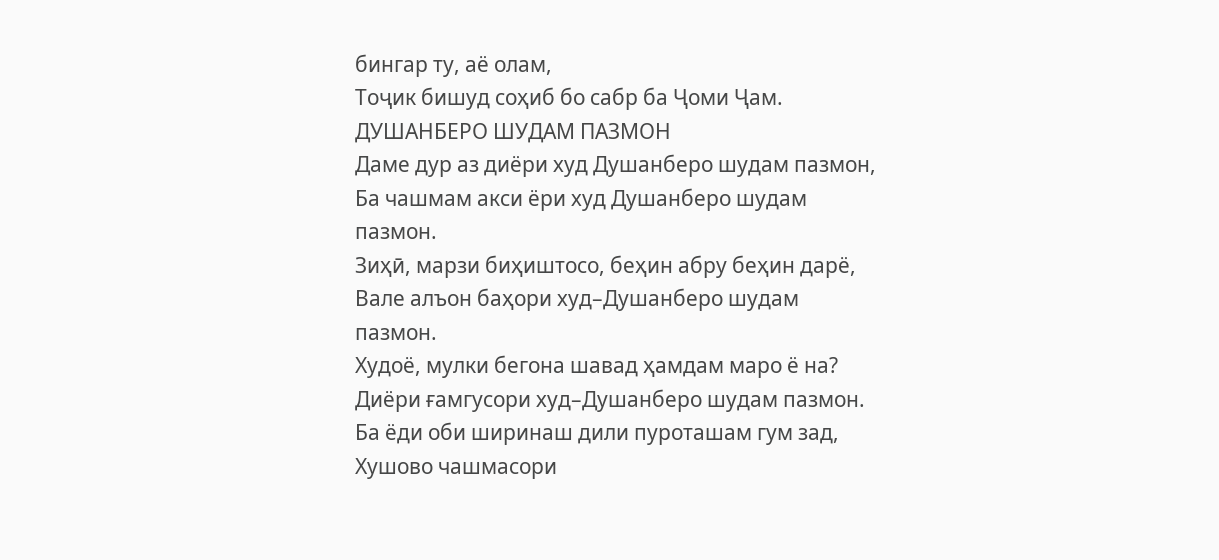бингар ту, аё олам,
Тоҷик бишуд соҳиб бо сабр ба Ҷоми Ҷам.
ДУШАНБЕРО ШУДАМ ПАЗМОН
Даме дур аз диёри худ Душанберо шудам пазмон,
Ба чашмам акси ёри худ Душанберо шудам пазмон.
Зиҳӣ, марзи биҳиштосо, беҳин абру беҳин дарё,
Вале алъон баҳори худ–Душанберо шудам пазмон.
Худоё, мулки бегона шавад ҳамдам маро ё на?
Диёри ғамгусори худ–Душанберо шудам пазмон.
Ба ёди оби ширинаш дили пуроташам гум зад,
Хушово чашмасори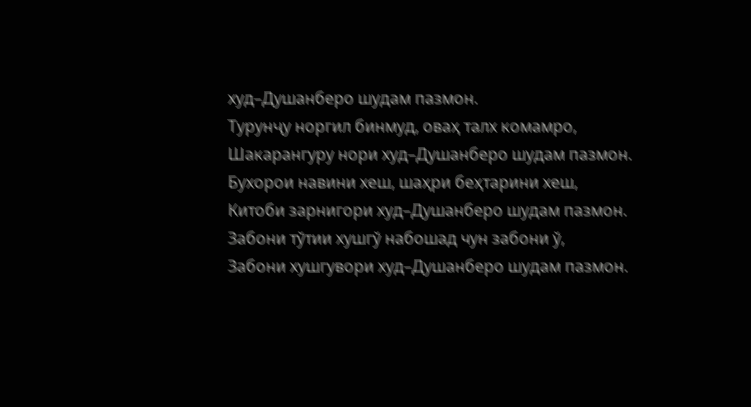худ–Душанберо шудам пазмон.
Турунҷу норгил бинмуд, оваҳ талх комамро,
Шакарангуру нори худ–Душанберо шудам пазмон.
Бухорои навини хеш, шаҳри беҳтарини хеш,
Китоби зарнигори худ–Душанберо шудам пазмон.
Забони тўтии хушгў набошад чун забони ў,
Забони хушгувори худ–Душанберо шудам пазмон.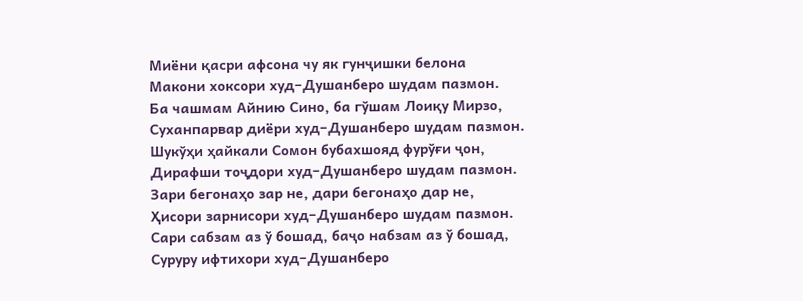Миёни қасри афсона чу як гунҷишки белона
Макони хоксори худ–Душанберо шудам пазмон.
Ба чашмам Айнию Сино, ба гўшам Лоиқу Мирзо,
Суханпарвар диёри худ–Душанберо шудам пазмон.
Шукўҳи ҳайкали Сомон бубахшояд фурўғи ҷон,
Дирафши тоҷдори худ–Душанберо шудам пазмон.
Зари бегонаҳо зар не, дари бегонаҳо дар не,
Ҳисори зарнисори худ–Душанберо шудам пазмон.
Сари сабзам аз ў бошад, баҷо набзам аз ў бошад,
Суруру ифтихори худ–Душанберо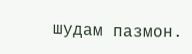шудам пазмон.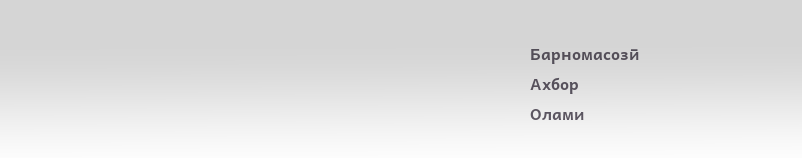Барномасозӣ
Ахбор
Олами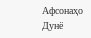Афсонаҳо
Дунё